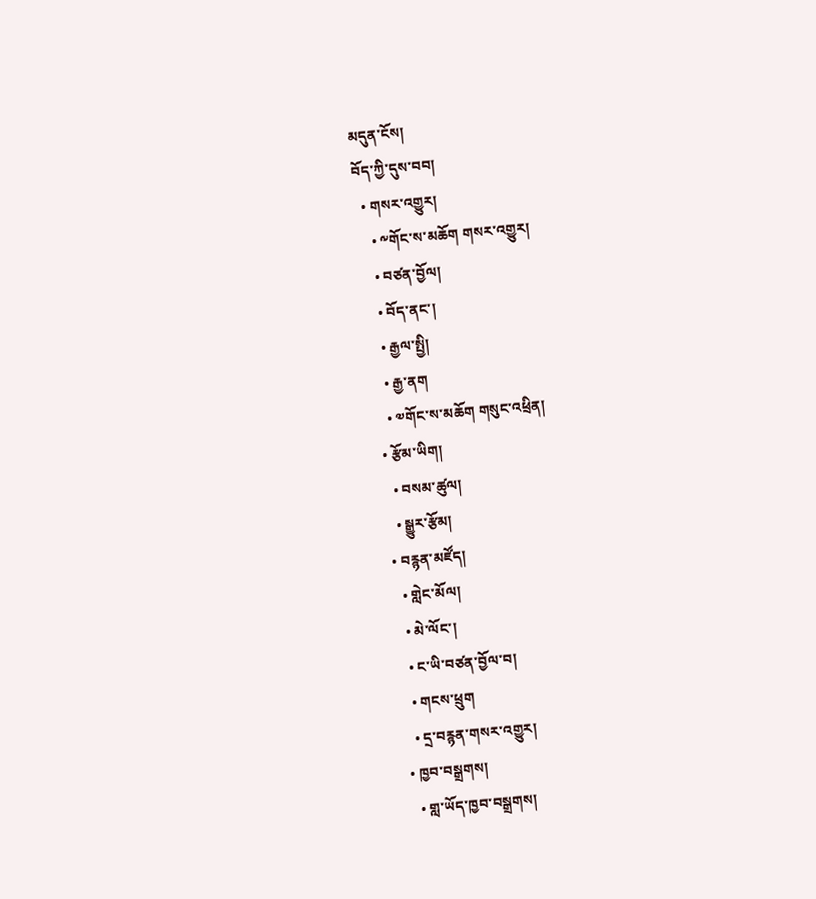མདུན་ངོས།
བོད་ཀྱི་དུས་བབ།
  • གསར་འགྱུར།
    • ༸གོང་ས་མཆོག གསར་འགྱུར།
    • བཙན་བྱོལ།
    • བོད་ནང་།
    • རྒྱལ་སྤྱི།
    • རྒྱ་ནག
    • ༧གོང་ས་མཆོག གསུང་འཕྲིན།
  • རྩོམ་ཡིག།
    • བསམ་ཚུལ།
    • སྒྱུར་རྩོམ།
  • བརྙན་མཛོད།
    • གླེང་མོལ།
    • མེ་ལོང་།
    • ང་ཡི་བཙན་བྱོལ་བ།
    • གངས་ཕྲུག
    • དྲ་བརྙན་གསར་འགྱུར།
  • ཁྱབ་བསྒྲགས།
    • གླ་ཡོད་ཁྱབ་བསྒྲགས།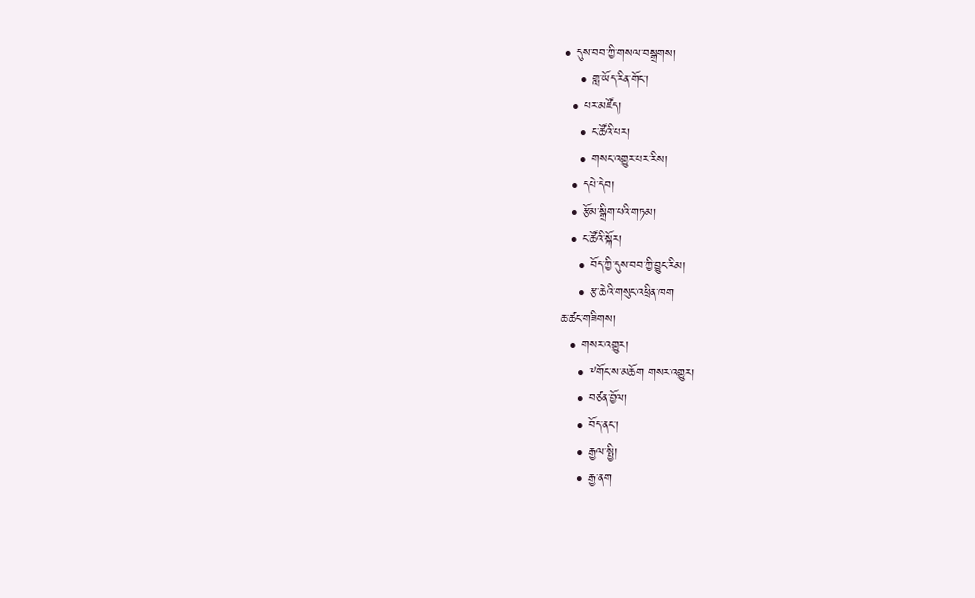• དུས་བབ་ཀྱི་གསལ་བསྒྲགས།
    • གླ་ཡོད་རིན་གོང་།
  • པར་མཛོད།
    • ང་ཚོའི་པར།
    • གསང་འགྱུར་པར་རིས།
  • དཔེ་དེབ།
  • རྩོམ་སྒྲིག་པའི་གཏམ།
  • ང་ཚོའི་སྐོར།
    • བོད་ཀྱི་དུས་བབ་ཀྱི་བྱུང་རིམ།
    • རྩ་ཆེའི་གསུང་འཕྲིན་ཁག
ཆ་ཚང་གཟིགས།
  • གསར་འགྱུར།
    • ༸གོང་ས་མཆོག གསར་འགྱུར།
    • བཙན་བྱོལ།
    • བོད་ནང་།
    • རྒྱལ་སྤྱི།
    • རྒྱ་ནག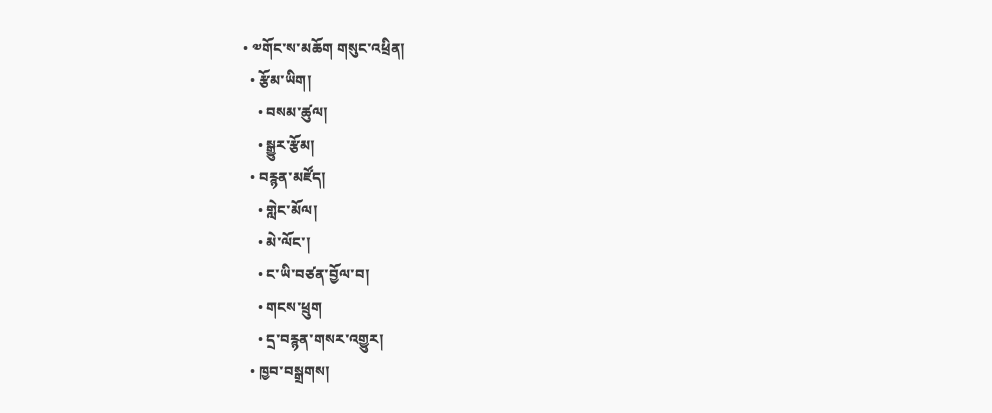• ༧གོང་ས་མཆོག གསུང་འཕྲིན།
  • རྩོམ་ཡིག།
    • བསམ་ཚུལ།
    • སྒྱུར་རྩོམ།
  • བརྙན་མཛོད།
    • གླེང་མོལ།
    • མེ་ལོང་།
    • ང་ཡི་བཙན་བྱོལ་བ།
    • གངས་ཕྲུག
    • དྲ་བརྙན་གསར་འགྱུར།
  • ཁྱབ་བསྒྲགས།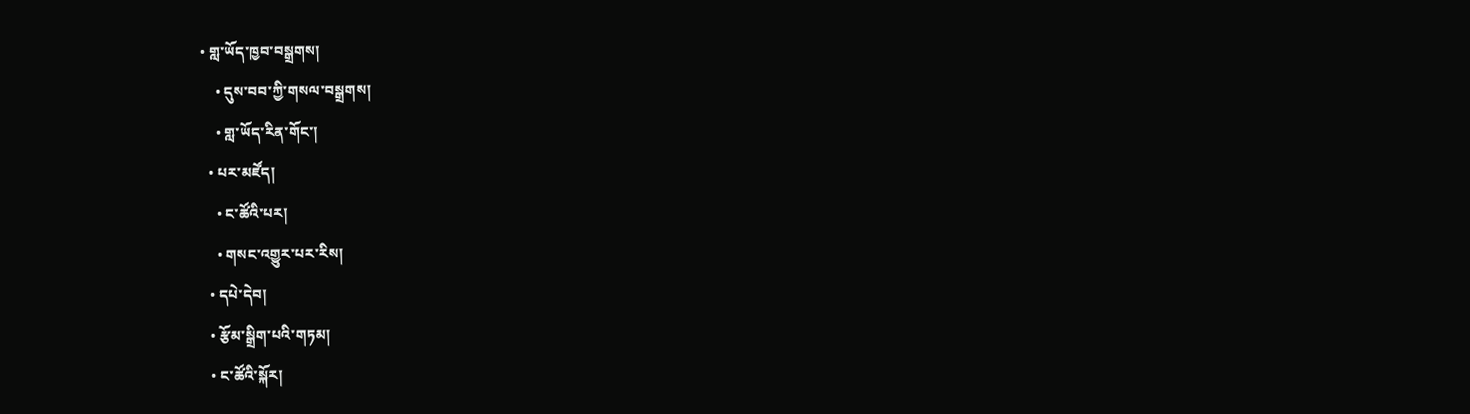• གླ་ཡོད་ཁྱབ་བསྒྲགས།
    • དུས་བབ་ཀྱི་གསལ་བསྒྲགས།
    • གླ་ཡོད་རིན་གོང་།
  • པར་མཛོད།
    • ང་ཚོའི་པར།
    • གསང་འགྱུར་པར་རིས།
  • དཔེ་དེབ།
  • རྩོམ་སྒྲིག་པའི་གཏམ།
  • ང་ཚོའི་སྐོར།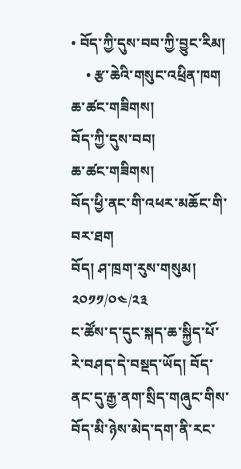• བོད་ཀྱི་དུས་བབ་ཀྱི་བྱུང་རིམ།
    • རྩ་ཆེའི་གསུང་འཕྲིན་ཁག
ཆ་ཚང་གཟིགས།
བོད་ཀྱི་དུས་བབ།
ཆ་ཚང་གཟིགས།
བོད་ཕྱི་ནང་གི་འཕར་མཆོང་གི་བར་ཐག
བོད། ཤ་ཁྲག་རུས་གསུམ།
༢༠༡༡/༠༤/༢༣
ང་ཚོས་ད་དུང་སྐད་ཆ་སྐྱིད་པོ་རེ་བཤད་དེ་བསྡད་ཡོད། བོད་ནང་དུ་རྒྱ་ནག་སྲིད་གཞུང་གིས་བོད་མི་ཉེས་མེད་དག་ནི་རང་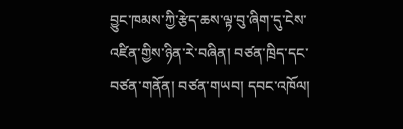བྱུང་ཁམས་ཀྱི་རྩེད་ཆས་ལྟ་བུ་ཞིག་དུ་ངེས་འཛིན་གྱིས་ཉིན་རེ་བཞིན། བཙན་ཁྲིད་དང་བཙན་གནོན། བཙན་གཡབ། དབང་འཁོལ།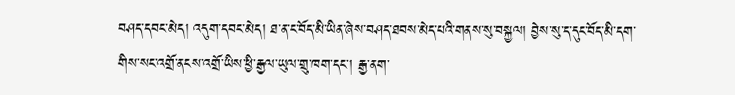བཤད་དབང་མེད། འདུག་དབང་མེད། ཐ་ན་ང་བོད་མི་ཡིན་ཞེས་བཤད་ཐབས་མེད་པའི་གནས་སུ་བསྐྱལ། བྱེས་སུ་ད་དུང་བོད་མི་དག་གིས་སང་འགྲོ་ནངས་འགྲོ་ཡིས་ཕྱི་རྒྱལ་ཡུལ་གྲུ་ཁག་དང་། རྒྱ་ནག་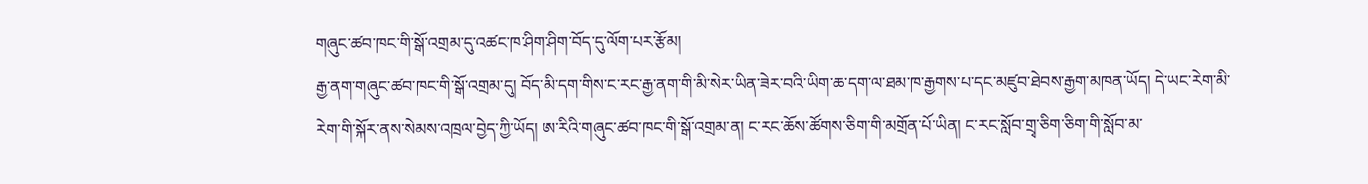གཞུང་ཚབ་ཁང་གི་སྒོ་འགྲམ་དུ་འཚང་ཁ་ཤིག་ཤིག་བོད་དུ་ལོག་པར་རྩོམ།
རྒྱ་ནག་གཞུང་ཚབ་ཁང་གི་སྒོ་འགྲམ་དུ། བོད་མི་དག་གིས་ང་རང་རྒྱ་ནག་གི་མི་སེར་ཡིན་ཟེར་བའི་ཡིག་ཆ་དག་ལ་ཐམ་ཁ་རྒྱགས་པ་དང་མཛུབ་ཐེབས་རྒྱག་མཁན་ཡོད། དེ་ཡང་རེག་མི་རེག་གི་སྐོར་ནས་སེམས་འཁྲལ་བྱེད་ཀྱི་ཡོད། ཨ་རིའི་གཞུང་ཚབ་ཁང་གི་སྒོ་འགྲམ་ན། ང་རང་ཆོས་ཚོགས་ཅིག་གི་མགྲོན་པོ་ཡིན། ང་རང་སློབ་གྲྭ་ཅིག་ཅིག་གི་སློབ་མ་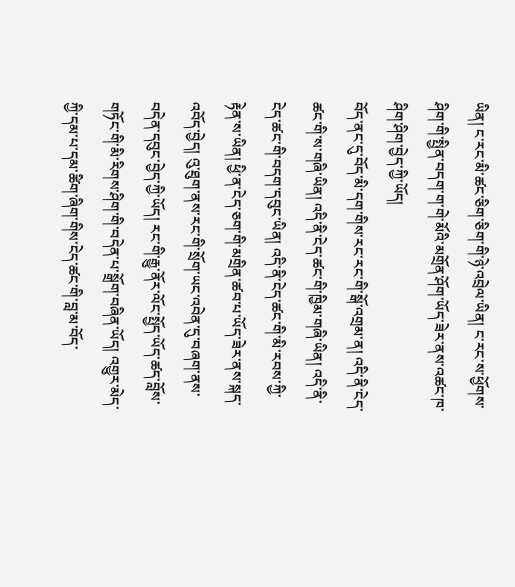ཡིན། ང་རང་མི་ཚང་ཅིག་ཅིག་གི་ཉེ་འབྲེལ་ཡིན། ང་རང་ས་ཕྱོགས་ཤིག་གི་སྤྱིན་བདག་ག་གེ་མོའི་མགྲོན་ཤོག་ཡོད་ཟེར་ནས་འཚང་ཁ་ཤིག་ཤིག་བྱེད་ཀྱི་ཡོད།
བོད་ནང་དུ་བོད་མི་དག་གིས་རང་རང་གི་སྒོ་འགྲམ་ན། འདི་ནི་ངེད་ཚང་གི་ས་གཞི་ཡིན། འདི་ནི་ངེད་ཚང་གི་ཁྱིམ་གཞི་ཡིན། འདི་ནི་ངེད་ཚང་གི་བདག་དབུང་ཡིན། འདི་ནི་ངེད་ཚང་གི་མི་རབས་ཀྱི་རྟེན་ས་ཡིན། ཕྱི་ན་ངེད་ཅག་གི་མགྲིན་ཚབ་པ་ཡོད་ཟེར་ནས་སྐད་འབོད་བྱེད། འུ་ཐུག་ནས་རང་གི་སྲོག་ཡང་འབེན་དུ་བཞག་ནས་བདེན་དབུང་བྱེད་ཀྱི་ཡོད། རང་གི་རྒྱུ་ནོར་ལོང་སྤྱོད་ཡོད་ཚད་བློས་གཏོང་གི་མི་རིགས་ཤིག་གི་བདེན་པ་སྒྲོག་བཞིན་ཡོད། འགྱུར་མེད་ཀྱི་དམ་པ་དམ་ཚིག་ཞིག་གིས་ངེད་ཚང་གི་བླ་མ་བོད་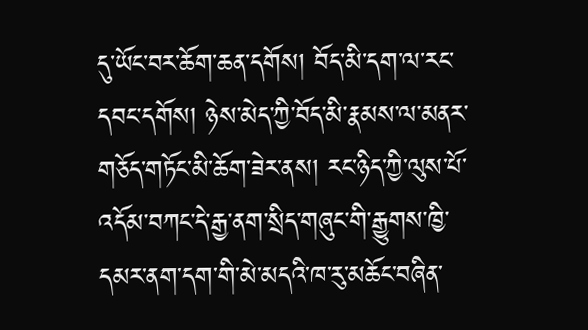དུ་ཡོང་བར་ཆོག་ཆན་དགོས། བོད་མི་དག་ལ་རང་དབང་དགོས། ཉེས་མེད་ཀྱི་བོད་མི་རྣམས་ལ་མནར་གཅོད་གཏོང་མི་ཆོག་ཟེར་ནས། རང་ཉིད་ཀྱི་ལུས་པོ་འདོམ་བཀང་དེ་རྒྱ་ནག་སྲིད་གཞུང་གི་རྒྱུགས་ཁྱི་དམར་ནག་དག་གི་མེ་མདའི་ཁ་རུ་མཆོང་བཞིན་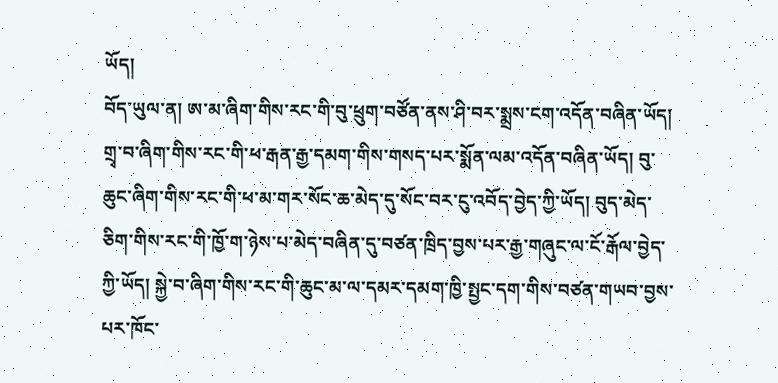ཡོད།
བོད་ཡུལ་ན། ཨ་མ་ཞིག་གིས་རང་གི་བུ་ཕྲུག་བཙོན་ནས་ཤི་བར་སྨྲས་ངག་འདོན་བཞིན་ཡོད། གྲྭ་བ་ཞིག་གིས་རང་གི་ཕ་རྒན་རྒྱ་དམག་གིས་གསད་པར་སྨོན་ལམ་འདོན་བཞིན་ཡོད། བུ་ཆུང་ཞིག་གིས་རང་གི་ཕ་མ་གར་སོང་ཆ་མེད་དུ་སོང་བར་ངུ་འབོད་བྱེད་ཀྱི་ཡོད། བུད་མེད་ཅིག་གིས་རང་གི་ཁྱོ་ག་ཉེས་པ་མེད་བཞིན་དུ་བཙན་ཁྲིད་བྱས་པར་རྒྱ་གཞུང་ལ་ངོ་རྒོལ་བྱེད་ཀྱི་ཡོད། སྐྱེ་བ་ཞིག་གིས་རང་གི་ཆུང་མ་ལ་དམར་དམག་ཁྱི་སྤྱང་དག་གིས་བཙན་གཡབ་བྱས་པར་ཁོང་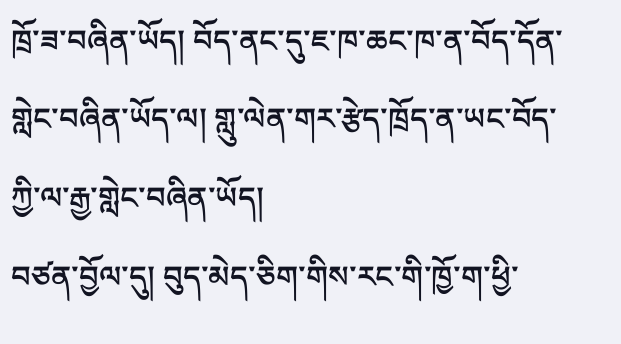ཁྲོ་ཟ་བཞིན་ཡོད། བོད་ནང་དུ་ཇ་ཁ་ཆང་ཁ་ན་བོད་དོན་གླེང་བཞིན་ཡོད་ལ། གླུ་ལེན་གར་རྩེད་ཁྲོད་ན་ཡང་བོད་ཀྱི་ལ་རྒྱ་གླེང་བཞིན་ཡོད།
བཙན་བྱོལ་དུ། བུད་མེད་ཅིག་གིས་རང་གི་ཁྱོ་ག་ཕྱི་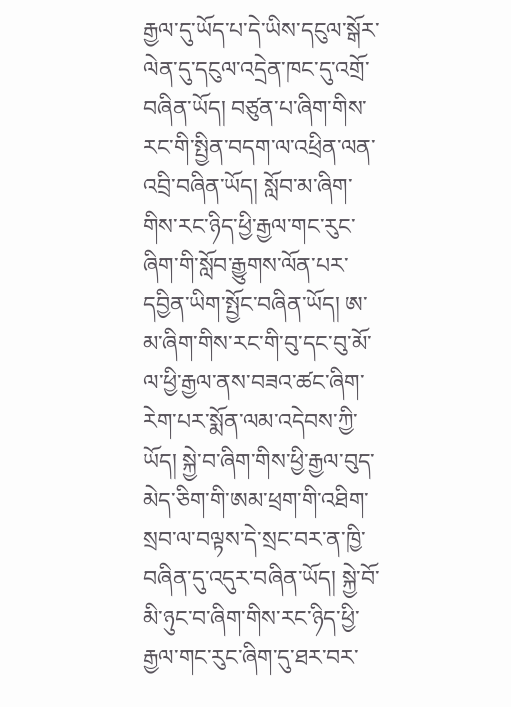རྒྱལ་དུ་ཡོད་པ་དེ་ཡིས་དངུལ་སྒོར་ལེན་དུ་དངུལ་འདྲེན་ཁང་དུ་འགྲོ་བཞིན་ཡོད། བཙུན་པ་ཞིག་གིས་རང་གི་སྤྱིན་བདག་ལ་འཕྲིན་ལན་འབྲི་བཞིན་ཡོད། སློབ་མ་ཞིག་གིས་རང་ཉིད་ཕྱི་རྒྱལ་གང་རུང་ཞིག་གི་སློབ་རྒྱུགས་ལོན་པར་དབྱིན་ཡིག་སྤྱོང་བཞིན་ཡོད། ཨ་མ་ཞིག་གིས་རང་གི་བུ་དང་བུ་མོ་ལ་ཕྱི་རྒྱལ་ནས་བཟའ་ཚང་ཞིག་རེག་པར་སྨོན་ལམ་འདེབས་ཀྱི་ཡོད། སྐྱེ་བ་ཞིག་གིས་ཕྱི་རྒྱལ་བུད་མེད་ཅིག་གི་ཨམ་ཕྲག་གི་འཐིག་སྲབ་ལ་བལྟས་དེ་སྲང་བར་ན་ཁྱི་བཞིན་དུ་འདུར་བཞིན་ཡོད། སྐྱེ་བོ་མི་ཉུང་བ་ཞིག་གིས་རང་ཉིད་ཕྱི་རྒྱལ་གང་རུང་ཞིག་དུ་ཐར་བར་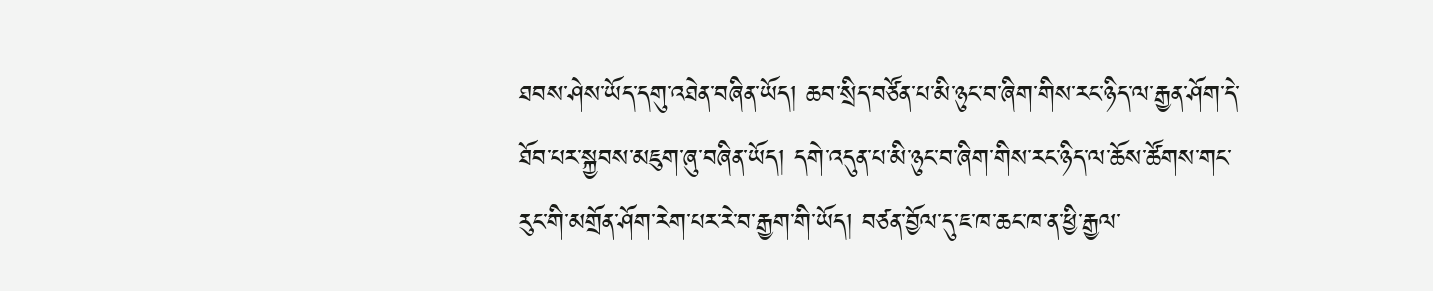ཐབས་ཤེས་ཡོད་དགུ་འཐེན་བཞིན་ཡོད། ཆབ་སྲིད་བཙོན་པ་མི་ཉུང་བ་ཞིག་གིས་རང་ཉིད་ལ་རྒྱན་ཤོག་དེ་ཐོབ་པར་སྐྱབས་མཇུག་ཞུ་བཞིན་ཡོད། དགེ་འདུན་པ་མི་ཉུང་བ་ཞིག་གིས་རང་ཉིད་ལ་ཆོས་ཚོགས་གང་རུང་གི་མགྲོན་ཤོག་རེག་པར་རེ་བ་རྒྱག་གི་ཡོད། བཙན་བྱོལ་དུ་ཇ་ཁ་ཆང་ཁ་ན་ཕྱི་རྒྱལ་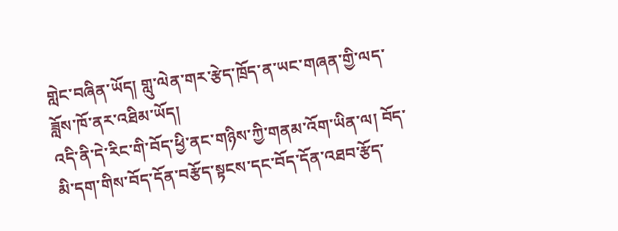གླེང་བཞིན་ཡོད། གླུ་ལེན་གར་རྩེད་ཁྲོད་ན་ཡང་གཞན་གྱི་ལད་ཟློས་ཁོ་ནར་འཐིམ་ཡོད།
འདི་ནི་དེ་རིང་གི་བོད་ཕྱི་ནང་གཉིས་ཀྱི་གནམ་འོག་ཡིན་ལ། བོད་མི་དག་གིས་བོད་དོན་བརྩོད་སྟངས་དང་བོད་དོན་འཐབ་རྩོད་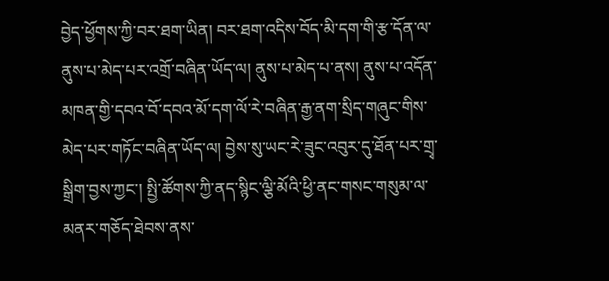བྱེད་ཕྱོགས་ཀྱི་བར་ཐག་ཡིན། བར་ཐག་འདིས་བོད་མི་དག་གི་རྩ་དོན་ལ་ནུས་པ་མེད་པར་འགྲོ་བཞིན་ཡོད་ལ། ནུས་པ་མེད་པ་ནས། ནུས་པ་འདོན་མཁན་གྱི་དབའ་བོ་དབའ་མོ་དག་ལོ་རེ་བཞིན་རྒྱ་ནག་སྲིད་གཞུང་གིས་མེད་པར་གཏོང་བཞིན་ཡོད་ལ། བྱེས་སུ་ཡང་རེ་ཟུང་འབུར་དུ་ཐོན་པར་གྲྭ་སྒྲིག་བྱས་ཀྱང་། སྤྱི་ཚོགས་ཀྱི་ནད་སྙིང་ལྕི་མོའི་ཕྱི་ནང་གསང་གསུམ་ལ་མནར་གཅོད་ཐེབས་ནས་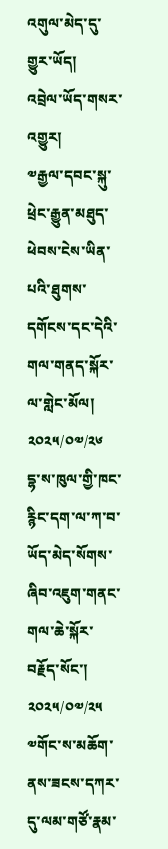འགུལ་མེད་དུ་གྱུར་ཡོད།
འབྲེལ་ཡོད་གསར་འགྱུར།
༧རྒྱལ་དབང་སྐུ་ཕྲེང་རྒྱུན་མཐུད་ཕེབས་ངེས་ཡིན་པའི་ཐུགས་དགོངས་དང་དེའི་གལ་གནད་སྐོར་ལ་གླེང་མོལ།
༢༠༢༥/༠༧/༢༦
དྷ་ས་ཁུལ་གྱི་ཁང་རྙིང་དག་ལ་ཀ་བ་ཡོད་མེད་སོགས་ཞིབ་འཇུག་གནང་གལ་ཆེ་སྐོར་བརྗོད་སོང་།
༢༠༢༥/༠༧/༢༥
༧གོང་ས་མཆོག་ནས་ཟངས་དཀར་དུ་ལམ་གཙོ་རྣམ་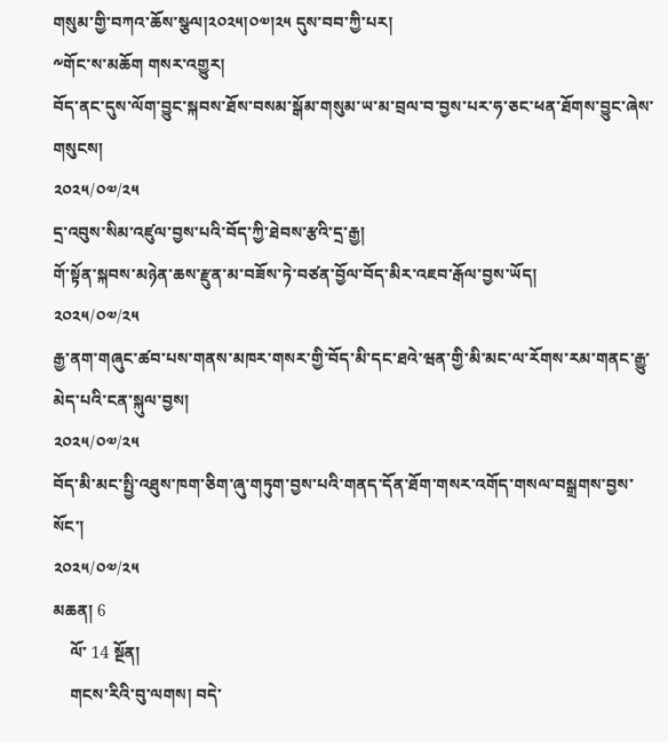གསུམ་གྱི་བཀའ་ཆོས་སྩལ།༢༠༢༥།༠༧།༢༥ དུས་བབ་ཀྱི་པར།
༸གོང་ས་མཆོག གསར་འགྱུར།
བོད་ནང་དུས་ལོག་བྱུང་སྐབས་ཐོས་བསམ་སྒོམ་གསུམ་ཡ་མ་བྲལ་བ་བྱས་པར་ཧ་ཅང་ཕན་ཐོགས་བྱུང་ཞེས་གསུངས།
༢༠༢༥/༠༧/༢༥
དྲ་འབུས་སིམ་འཛུལ་བྱས་པའི་བོད་ཀྱི་ཐེབས་རྩའི་དྲ་རྒྱ།
གོ་སྟོན་སྐབས་མཉེན་ཆས་རྫུན་མ་བཟོས་ཏེ་བཙན་བྱོལ་བོད་མིར་འཇབ་རྒོལ་བྱས་ཡོད།
༢༠༢༥/༠༧/༢༥
རྒྱ་ནག་གཞུང་ཚབ་པས་གནས་མཁར་གསར་གྱི་བོད་མི་དང་ཐའེ་ཝན་གྱི་མི་མང་ལ་རོགས་རམ་གནང་རྒྱུ་མེད་པའི་ངན་སྐུལ་བྱས།
༢༠༢༥/༠༧/༢༥
བོད་མི་མང་སྤྱི་འཐུས་ཁག་ཅིག་ཞུ་གཏུག་བྱས་པའི་གནད་དོན་ཐོག་གསར་འགོད་གསལ་བསྒྲགས་བྱས་སོང་།
༢༠༢༥/༠༧/༢༥
མཆན། 6
    ལོ་ 14 སྔོན།
    གངས་རིའི་བུ་ལགས། བདེ་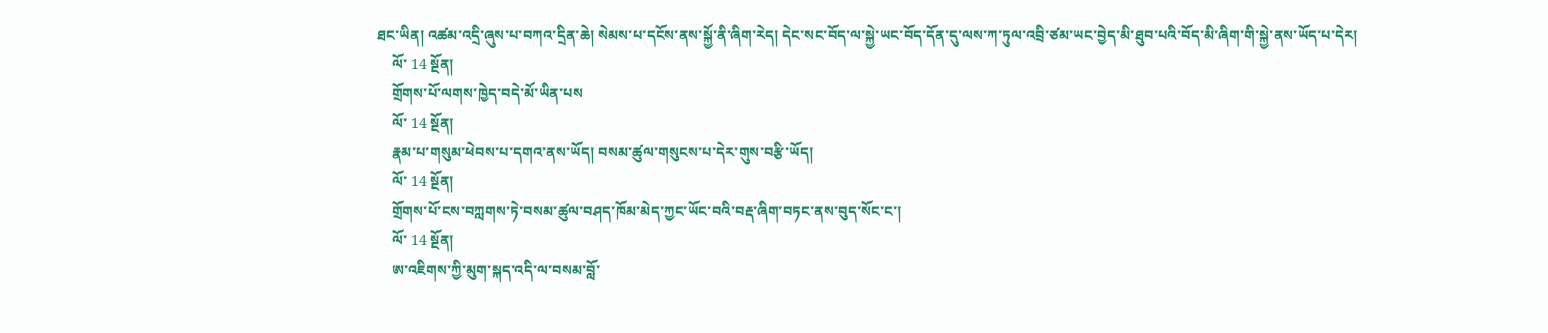ཐང་ཡིན། འཚམ་འདྲི་ཞུས་པ་བཀའ་དྲིན་ཆེ། སེམས་པ་དངོས་ནས་སྐྱོ་ནི་ཞིག་རེད། དེང་སང་བོད་ལ་སྐྱེ་ཡང་བོད་དོན་དུ་ལས་ཀ་ཏུལ་འབྲི་ཙམ་ཡང་བྱེད་མི་ཐུབ་པའི་བོད་མི་ཞིག་གི་སྐྱེ་ནས་ཡོད་པ་དེར།
    ལོ་ 14 སྔོན།
    གྲོགས་པོ་ལགས་ཁྱེད་བདེ་མོ་ཡིན་པས
    ལོ་ 14 སྔོན།
    རྣམ་པ་གསུམ་ཕེབས་པ་དགའ་ནས་ཡོད། བསམ་ཚུལ་གསུངས་པ་དེར་གུས་བརྩི་ཡོད།
    ལོ་ 14 སྔོན།
    གྲོགས་པོ་ངས་བཀླགས་ཏེ་བསམ་ཚུལ་བཤད་ཁོམ་མེད་ཀྱང་ཡོང་བའི་བརྡ་ཞིག་བཏང་ནས་བུད་སོང་ང་།
    ལོ་ 14 སྔོན།
    ཨ་འཇིགས་ཀྱི་མུག་སྐད་འདི་ལ་བསམ་བློ་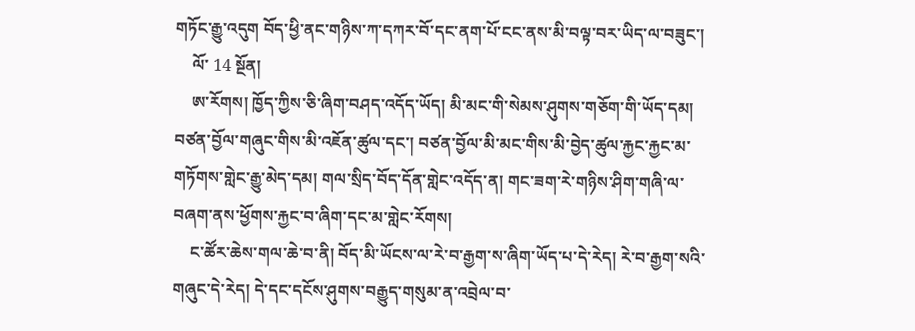གཏོང་རྒྱུ་འདུག བོད་ཕྱི་ནང་གཉིས་ཀ་དཀར་བོ་དང་ནག་པོ་ངང་ནས་མི་བལྟ་བར་ཡིད་ལ་བཟུང་།
    ལོ་ 14 སྔོན།
    ཨ་རོགས། ཁྱོད་ཀྱིས་ཅི་ཞིག་བཤད་འདོད་ཡོད། མི་མང་གི་སེམས་ཤུགས་གཅོག་གི་ཡོད་དམ། བཙན་བྱོལ་གཞུང་གིས་མི་འཇོན་ཚུལ་དང་། བཙན་བྱོལ་མི་མང་གིས་མི་བྱེད་ཚུལ་རྐྱང་རྐྱང་མ་གཏོགས་གླེང་རྒྱུ་མེད་དམ། གལ་སྲིད་བོད་དོན་གླེང་འདོད་ན། གང་ཟག་རེ་གཉིས་ཤིག་གཞི་ལ་བཞག་ནས་ཕྱོགས་རྐྱང་བ་ཞིག་དང་མ་གླེང་རོགས།
    ང་ཚོར་ཆེས་གལ་ཆེ་བ་ནི། བོད་མི་ཡོངས་ལ་རེ་བ་རྒྱག་ས་ཞིག་ཡོད་པ་དེ་རེད། རེ་བ་རྒྱག་སའི་གཞུང་དེ་རེད། དེ་དང་དངོས་ཤུགས་བརྒྱུད་གསུམ་ན་འབྲེལ་བ་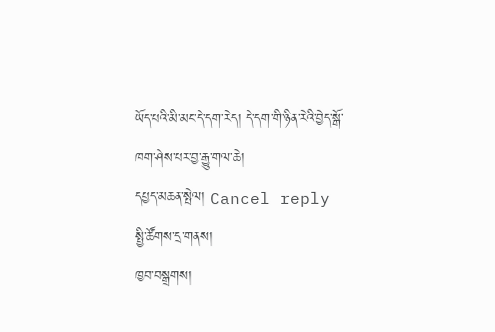ཡོད་པའི་མི་མང་དེ་དག་རེད། དེ་དག་གི་ཉིན་རེའི་བྱེད་སྒོ་ཁག་ཤེས་པར་བྱ་རྒྱུ་གལ་ཆེ།
དཔྱད་མཆན་སྤེལ། Cancel reply
སྤྱི་ཚོགས་དྲ་གནས།
ཁྱབ་བསྒྲགས།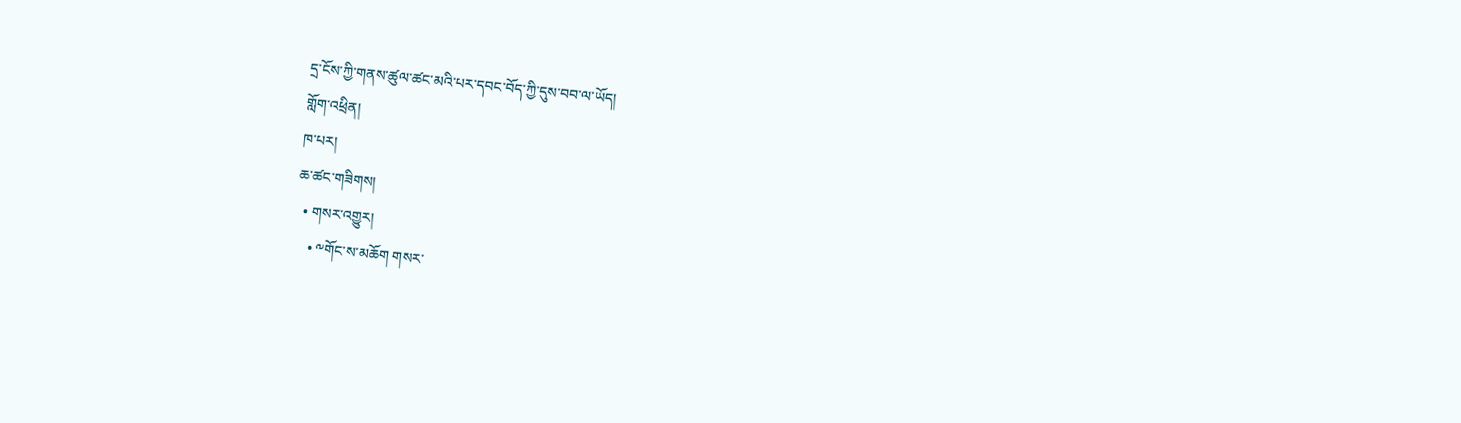དྲ་ངོས་ཀྱི་གནས་ཚུལ་ཚང་མའི་པར་དབང་བོད་ཀྱི་དུས་བབ་ལ་ཡོད།
གློག་འཕྲིན།
ཁ་པར།
ཆ་ཚང་གཟིགས།
  • གསར་འགྱུར།
    • ༸གོང་ས་མཆོག གསར་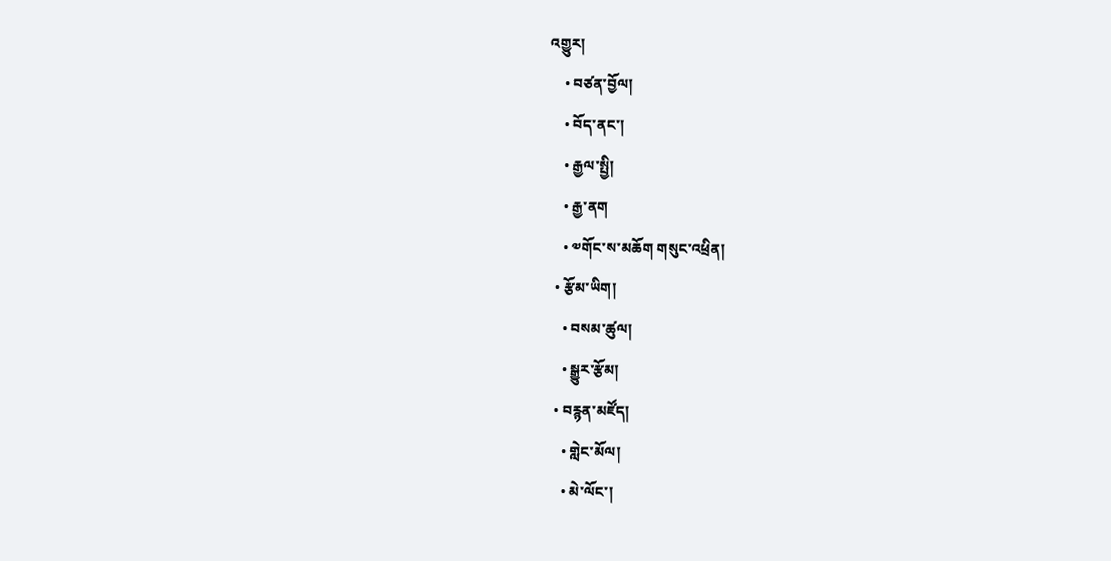འགྱུར།
    • བཙན་བྱོལ།
    • བོད་ནང་།
    • རྒྱལ་སྤྱི།
    • རྒྱ་ནག
    • ༧གོང་ས་མཆོག གསུང་འཕྲིན།
  • རྩོམ་ཡིག།
    • བསམ་ཚུལ།
    • སྒྱུར་རྩོམ།
  • བརྙན་མཛོད།
    • གླེང་མོལ།
    • མེ་ལོང་།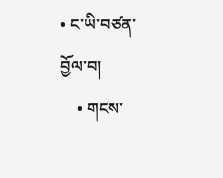• ང་ཡི་བཙན་བྱོལ་བ།
    • གངས་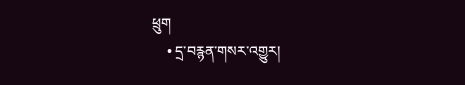ཕྲུག
    • དྲ་བརྙན་གསར་འགྱུར།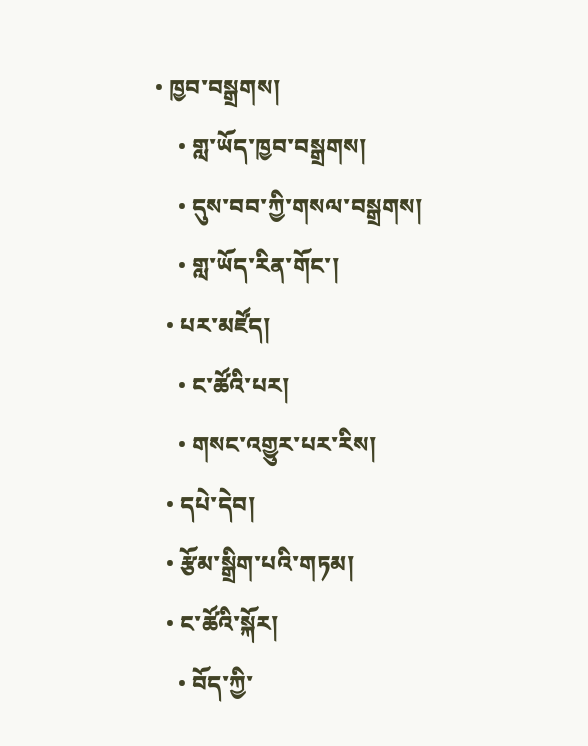• ཁྱབ་བསྒྲགས།
    • གླ་ཡོད་ཁྱབ་བསྒྲགས།
    • དུས་བབ་ཀྱི་གསལ་བསྒྲགས།
    • གླ་ཡོད་རིན་གོང་།
  • པར་མཛོད།
    • ང་ཚོའི་པར།
    • གསང་འགྱུར་པར་རིས།
  • དཔེ་དེབ།
  • རྩོམ་སྒྲིག་པའི་གཏམ།
  • ང་ཚོའི་སྐོར།
    • བོད་ཀྱི་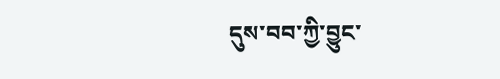དུས་བབ་ཀྱི་བྱུང་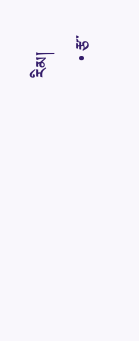རིམ།
    • རྩ་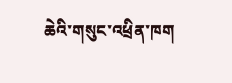ཆེའི་གསུང་འཕྲིན་ཁག